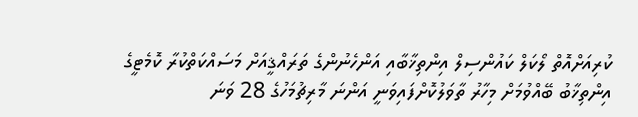ކުރިއަށްއޮތް ލޯކަލް ކައުންސިލް އިންތިޚާބާއި އަންހެނުންގެ ތަރައްޤީއަށް މަސައްކަތްކުރާ ކޮމެޓީގެ އިންތިޚާބު ބޭއްވުމަށް މިހާރު ތާވަލުކޮށްފައިވަނީ އަންނަ މާރިޗުމަހުގެ 28 ވަނަ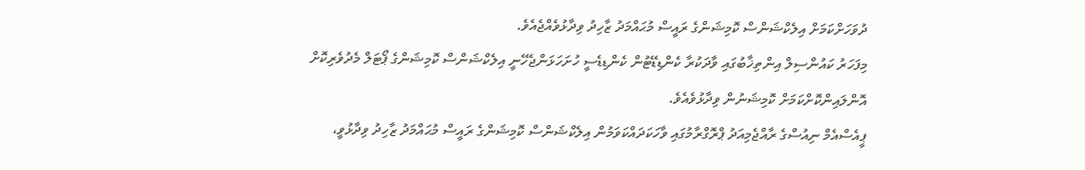ދުވަހަށްކަމަށް އިލެކްޝަންސް ކޮމިޝަންގެ ރައީސް މުޙައްމަދު ޒާހިދު ވިދާޅުވެއްޖެއެވެ.
މިފަހަރު ކައުންސިލް އިންތިޚާބުގައި ވާދަކުރާ ކެންޑިޑޭޓުން ކެންޑިޑެސީ ހުށަހަޅަންޖެހޭނީ އިލެކްޝަންސް ކޮމިޝަންގެ ޕޯޓަލް މެދުވެރިކޮށް އޮންލައިންކޮށްކަމަށް ކޮމިޝަނުން ވިދާޅުވެއެވެ.
ޕީއެސްއެމް ނިއުސްގެ ރާއްޖެމިއަދު ޕްރޮގްރާމުގައި ވާހަކަދައްކަވަމުން އިލެކްޝަންސް ކޮމިޝަންގެ ރައީސް މުޙައްމަދު ޒާހިދު ވިދާޅުވީ،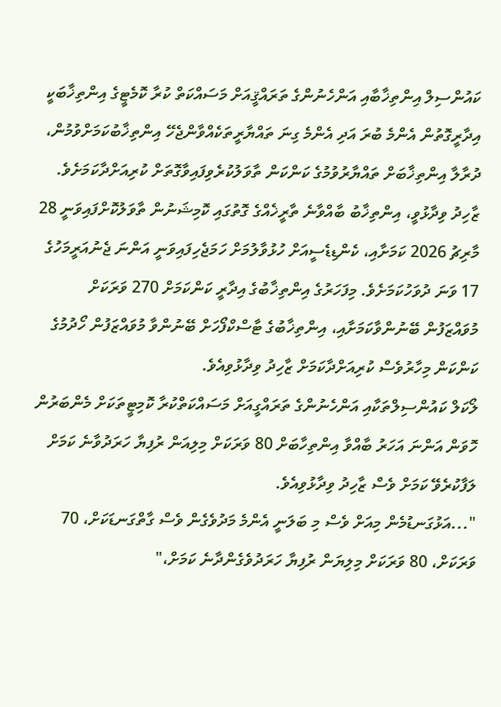ކައުންސިލް އިންތިޚާބާއި އަންހެނުންގެ ތަރައްޤީއަށް މަސައްކަތް ކުރާ ކޮމެޓީގެ އިންތިޚާބަކީ އިދާރީގޮތުން އެންމެ ބުރަ އަދި އެންމެ ގިނަ ތައްޔާރީތަކެއްވާންޖެހޭ އިންތިޚާބުކަމަށްވުމުން، ދުރާލާ އިންތިޚާބަށް ތައްޔާރުވުމުގެ ކަންކަން ތާވަލުކުރެވިފައިވާގޮތަށް ކުރިއަށްދާކަމަށެވެ.
ޒާހިދު ވިދާޅުވީ، އިންތިޚާބު ބާއްވާނެ ތާރީޚެއްގެ ގޮތުގައި ކޮމިޝަނުން ތާވަލުކޮށްފައިވަނީ 28 މާރިޗު 2026 ކަމަށާއި، ކެންޑިޑެސީއަށް ހުޅުވާލުމަށް ހަމަޖެހިފައިވަނީ އަންނަ ޖެނުއަރީމަހުގެ 17 ވަނަ ދުވަހުކަމަށެވެ. މިފަހަރުގެ އިންތިޚާބުގެ އިދާރީ ކަންކަމަށް 270 ވަރަކަށް މުވައްޒަފުން ބޭނުންވާކަމަށާއި، އިންތިޚާބުގެ ޓާސްކްފޯހަށް ބޭނުންވާ މުވައްޒަފުން ހޯދުމުގެ ކަންކަން މިހާރުވެސް ކުރިއަށްދާކަމަށް ޒާހިދު ވިދާޅުވިއެވެ.
ލޯކަލް ކައުންސިލްތަކާއި އަންހެނުންގެ ތަރައްގީއަށް މަސައްކަތްކުރާ ކޮމިޓީތަކަށް މެންބަރުން ހޮވަން އަންނަ އަހަރު ބާއްވާ އިންތިހާބަށް 80 ވަރަކަށް މިލިއަން ރުފިޔާ ހަރަދުވާނެ ކަމަށް ލަފާކުރެވޭ ކަމަށް ވެސް ޒާހިދު ވިދާޅުވިއެވެ.
"...އަޅުގަނޑުމެން މިއަށް ވެސް މި ބަލަނީ އެންމެ މަދުވެގެން ވެސް ގާތްގަނޑަކަށް، 70 ވަރަކަށް، 80 ވަރަކަށް މިލިޔަން ރުފިޔާ ހަރަދުވެގެންދާނެ ކަމަށް،"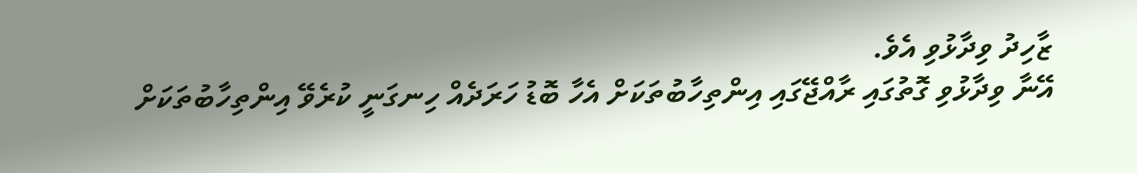ޒާހިދު ވިދާޅުވި އެވެ.
އޭނާ ވިދާޅުވި ގޮތުގައި ރާއްޖޭގައި އިންތިހާބުތަކަށް އެހާ ބޮޑު ހަރަދެއް ހިނގަނީ ކުރެވޭ އިންތިހާބުތަކަށް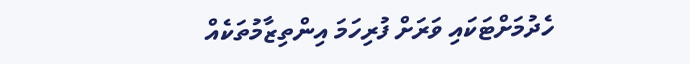ހެދުމަށްޓަކައި ވަރަށް ފުރިހަމަ އިންތިޒާމުތަކެއް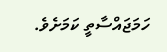ހަމަޖައްސާތީ ކަމަށެވެ.